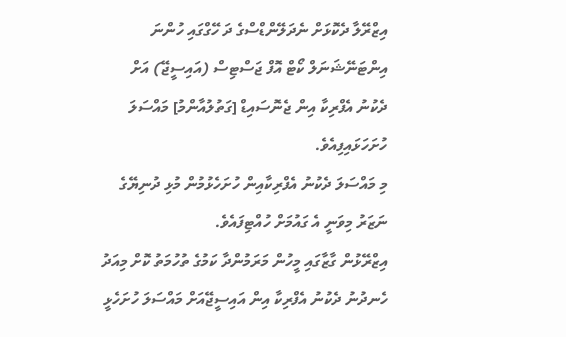އިޒްރޭލާ ދެކޮޅަށް ނެދަލޭންޑްސްގެ ދަ ހޭގްގައި ހުންނަ އިންޓަނޭޝަނަލް ކޯޓް އޮފް ޖަސްޓިސް (އައިސީޖޭ) އަށް ދެކުނު އެފްރިކާ އިން ޖެނޮސައިޑް [ގަތުލުއާންމު] މައްސަލަ ހުށަހަޅައިފިއެވެ.
މި މައްސަލަ ދެކުނު އެފްރިކާއިން ހުށަހެޅުމުން މުޅި ދުނިޔޭގެ ނަޒަރު މިވަނީ އެ ގައުމަށް ހުއްޓިފައެވެ.
އިޒްރޭޅުން ގާޒާގައި މީހުން މަރަމުންދާ ކަމުގެ ތުހުމަތު ކޮށް މިއަދު ހެނދުނު ދެކުނު އެފްރިކާ އިން އައިސީޖޭއަށް މައްސަލަ ހުށަހެޅީ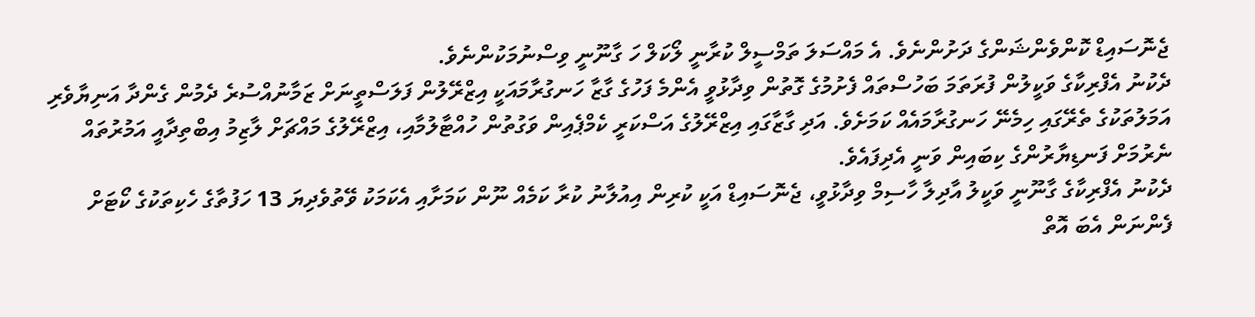ޖެނޮސައިޑް ކޮންވެންޝަންގެ ދަށުންނެވެ. އެ މައްސަލަ ތަމްސީލް ކުރާނީ ލޯކަލް ހަ ގާނޫނީ ވިސްނުމަކުންނެވެ.
ދެކުނު އެފްރިކާގެ ވަކީލުން ފުރަތަމަ ބަހުސްތައް ފެށުމުގެ ގޮތުން ވިދާޅުވީ އެންމެ ފަހުގެ ގާޒާ ހަނގުރާމައަކީ އިޒްރޭލުން ފަލަސްތީނަށް ޒަމާނުއްސުރެ ދެމުން ގެންދާ އަނިޔާވެރި އަމަލުތަކުގެ ތެރޭގައި ހިމެނޭ ހަނގުރާމައެއް ކަމަށެވެ. އަދި ގާޒާގައި އިޒްރޭލުގެ އަސްކަރީ ކެމްޕެއިން ވަގުތުން ހުއްޓާލުމާއި، އިޒްރޭލުގެ މައްޗަށް ލާޒިމު އިބްތިދާއީ އަމުރުތައް ނެރުމަށް ފަނޑިޔާރުންގެ ކިބައިން ވަނީ އެދިފައެވެ.
ދެކުނު އެފްރިކާގެ ގާނޫނީ ވަކީލު އާދިލާ ހާސިމް ވިދާޅުވީ، ޖެނޮސައިޑް އަކީ ކުރިން އިއުލާނު ކުރާ ކަމެއް ނޫން ކަމަށާއި އެކަމަކު ވޭތުވެދިޔަ 13 ހަފުތާގެ ހެކިތަކުގެ ކޯޓަށް ފެންނަން އެބަ އޮތް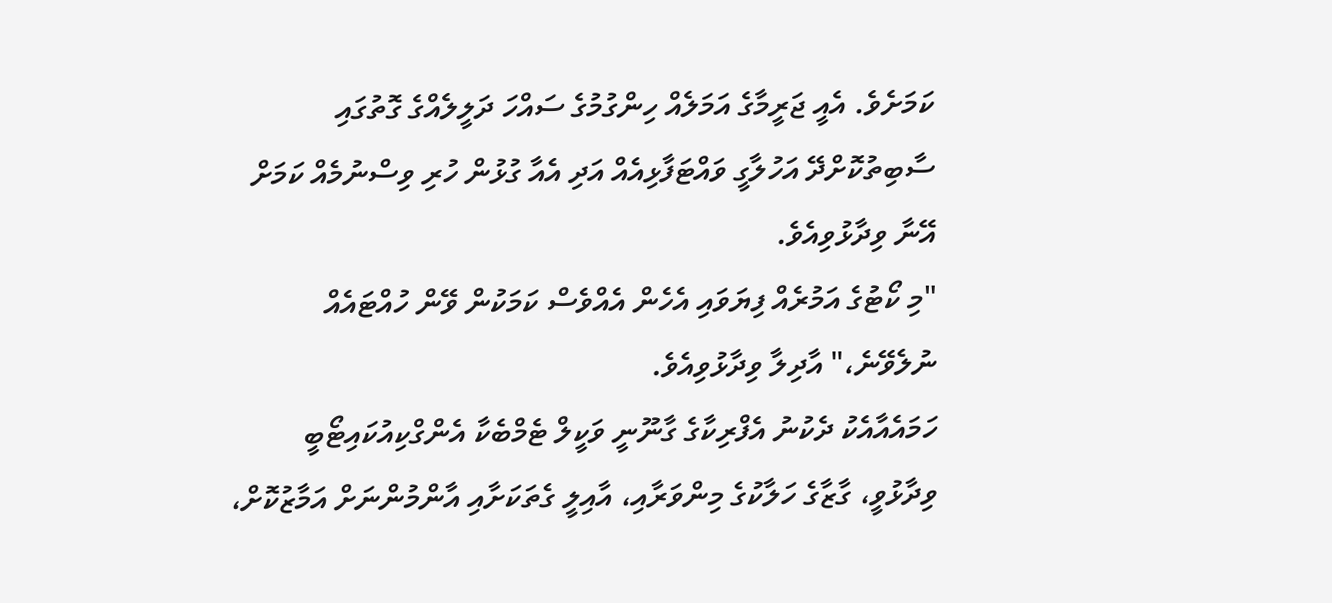ކަމަށެވެ. އެއީ ޖަރީމާގެ އަމަލެއް ހިންގުމުގެ ސައްހަ ދަލީލެއްގެ ގޮތުގައި ސާބިތުކޮށްދޭ އަހުލާގީ ވައްޓަފާޅިއެއް އަދި އެއާ ގުޅުން ހުރި ވިސްނުމެއް ކަމަށް އޭނާ ވިދާޅުވިއެވެ.
"މި ކޯޓުގެ އަމުރެއް ފިޔަވައި އެހެން އެއްވެސް ކަމަކުން ވޭން ހުއްޓައެއް ނުލެވޭނެ،" އާދިލާ ވިދާޅުވިއެވެ.
ހަމައެއާއެކު ދެކުނު އެފްރިކާގެ ގާނޫނީ ވަކީލް ޓެމްބެކާ އެންގްކިއުކައިޓޯބީ ވިދާޅުވީ، ގާޒާގެ ހަލާކުގެ މިންވަރާއި، އާއިލީ ގެތަކަށާއި އާންމުންނަށް އަމާޒުކޮށް،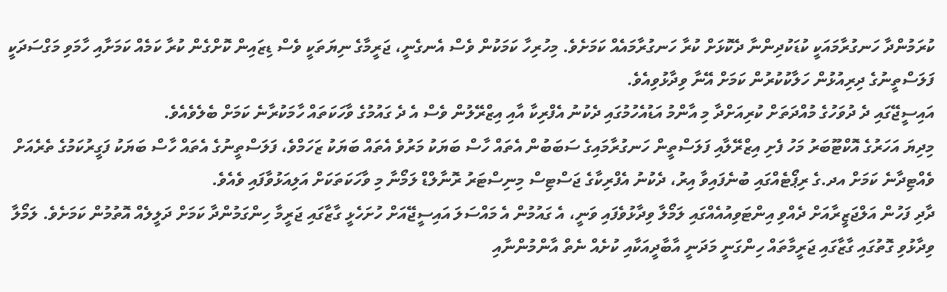ކުރަމުންދާ ހަނގުރާމައަކީ ކުޑަކުދިންނާ ދެކޮޅަށް ކުރާ ހަނގުރާމައެއް ކަމަށެވެ. މިހުރިހާ ކަމަކުން ވެސް އެނގެނީ، ޖަރީމާގެ ނިޔަތަކީ ވެސް ޑިޒައިން ކޮށްގެން ކުރާ ކަމެއް ކަމަށާއި ހާމަވި މަގްސަދަކީ ފަލަސްތީނުގެ ދިރިއުޅުން ހަލާކުކުރުން ކަމަށް އޭނާ ވިދާޅުވިއެވެ.
އައިސީޖޭގައި ދެ ދުވަހުގެ މުއްދަތަށް ކުރިއަށްދާ މި އާންމު އަޑުއެހުމުގައި ދެކުނު އެފްރިކާ އާއި އިޒްރޭލުން ވެސް އެ ދެ ގައުމުގެ ވާހަކަތައް ހާމަކުރާނެ ކަމަށް ބެލެވެއެވެ.
މިދިޔަ އަހަރުގެ އޮކްޓޫބަރު މަހު ފެށި އިޒްރޭލާއި ފަލަސްތީން ހަނގުރާމައިގެ ސަބަބުން އެތައް ހާސް ބަޔަކު މަރުވެ އެތައް ބަޔަކު ޒަހަމްވެ، ފަލަސްތީނުގެ އެތައް ހާސް ބަޔަކު ފަގީރުކަމުގެ ތެރެއަށް ވެއްޓިދާނެ ކަމަށް އދ.ގެ ރިޕޯޓެއްގައި ބުނެފައިވާ އިރު، ދެކުނު އެފްރިކާގެ ޖަސްޓިސް މިނިސްޓަރު ރޮނާލްޑް ލަމޯނާ މި ވާހަކަތަކަށް އަލިއަޅުވާފައި ވެއެވެ.
ދާދި ފަހުން އަލްޖަޒީރާއަށް ދެއްވި އިންޓަވިއުއެއްގައި ލަމޯލާ ވިދާޅުވެފައި ވަނީ، އެ ގައުމުން އެ މައްސަލަ އައިސީޖޭއަށް ހުށަހެޅީ ގާޒާގައި ޖަރީމާ ހިންގަމުންދާ ކަމަށް ދަލީލެއް އޮތުމުން ކަމަށެވެ. ލަމޯލާ ވިދާޅުވި ގޮތުގައި ގާޒާގައި ޖަރީމާތައް ހިންގަނީ މަދަނީ އާބާދީއަކާއި ކުށެއް ނެތް އާންމުންނާއި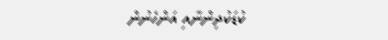ކުޑަކުދިންނާއި އަންހެނުން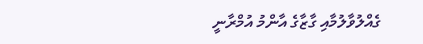ގެއްލުވާލުމާއި ގާޒާގެ އާންމު އުމްރާނީ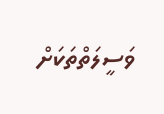ވަސީލަތްތަކަށް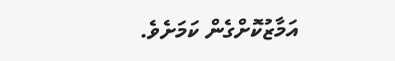އަމާޒުކޮށްގެން ކަމަށެވެ.